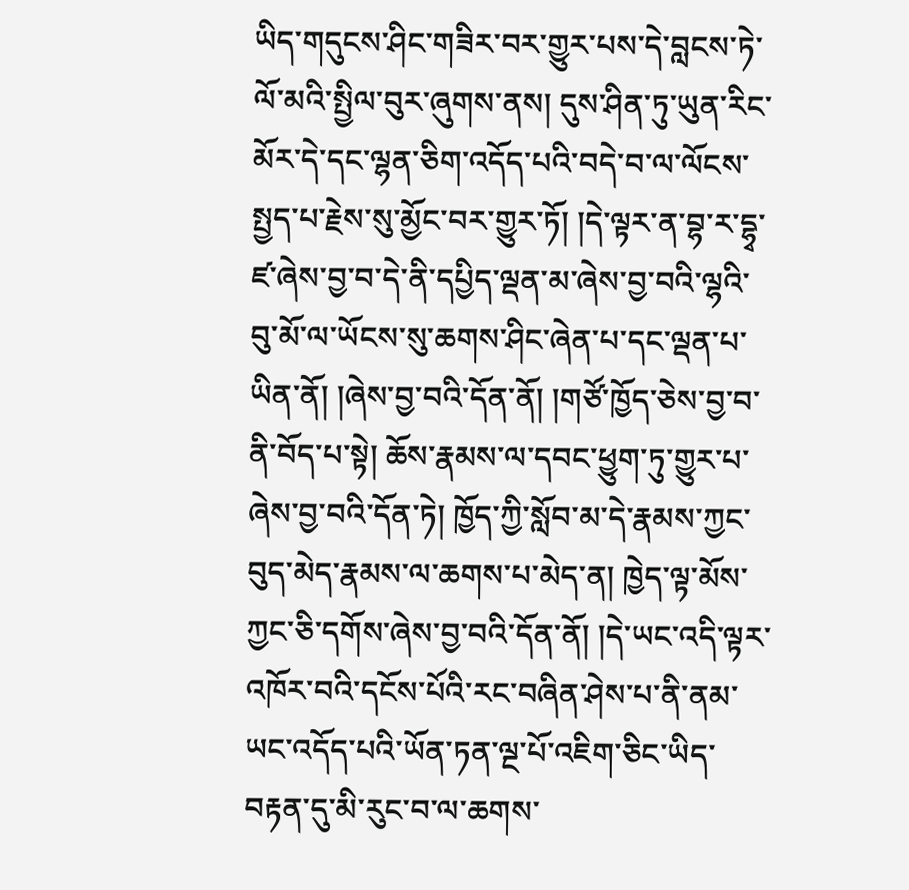ཡིད་གདུངས་ཤིང་གཟིར་བར་གྱུར་པས་དེ་བླངས་ཏེ་ལོ་མའི་སྤྱིལ་བུར་ཞུགས་ནས། དུས་ཤིན་ཏུ་ཡུན་རིང་མོར་དེ་དང་ལྷན་ཅིག་འདོད་པའི་བདེ་བ་ལ་ལོངས་སྤྱད་པ་རྗེས་སུ་མྱོང་བར་གྱུར་ཏོ། །དེ་ལྟར་ན་བྷ་ར་དྷྭ་ཛ་ཞེས་བྱ་བ་དེ་ནི་དཔྱིད་ལྡན་མ་ཞེས་བྱ་བའི་ལྷའི་བུ་མོ་ལ་ཡོངས་སུ་ཆགས་ཤིང་ཞེན་པ་དང་ལྡན་པ་ཡིན་ནོ། །ཞེས་བྱ་བའི་དོན་ནོ། །གཙོ་ཁྱོད་ཅེས་བྱ་བ་ནི་བོད་པ་སྟེ། ཆོས་རྣམས་ལ་དབང་ཕྱུག་ཏུ་གྱུར་པ་ཞེས་བྱ་བའི་དོན་ཏེ། ཁྱོད་ཀྱི་སློབ་མ་དེ་རྣམས་ཀྱང་བུད་མེད་རྣམས་ལ་ཆགས་པ་མེད་ན། ཁྱེད་ལྟ་མོས་ཀྱང་ཅི་དགོས་ཞེས་བྱ་བའི་དོན་ནོ། །དེ་ཡང་འདི་ལྟར་འཁོར་བའི་དངོས་པོའི་རང་བཞིན་ཤེས་པ་ནི་ནམ་ཡང་འདོད་པའི་ཡོན་ཏན་ལྔ་པོ་འཇིག་ཅིང་ཡིད་བརྟན་དུ་མི་རུང་བ་ལ་ཆགས་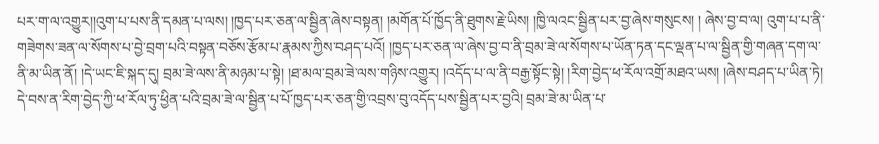པར་ག་ལ་འགྱུར།།འུག་པ་པས་ནི་དམན་པ་ལས། །ཁྱད་པར་ཅན་ལ་སྦྱིན་ཞེས་བསྟན། །མགོན་པོ་ཁྱོད་ནི་ཐུགས་རྗེ་ཡིས། །ཁྱི་ལའང་སྦྱིན་པར་བྱ་ཞེས་གསུངས། ། ཞེས་བྱ་བ་ལ། འུག་པ་པ་ནི་གཟེགས་ཟན་ལ་སོགས་པ་བྱེ་བྲག་པའི་བསྟན་བཅོས་རྩོམ་པ་རྣམས་ཀྱིས་བཤད་པའོ། །ཁྱད་པར་ཅན་ལ་ཞེས་བྱ་བ་ནི་བྲམ་ཟེ་ལ་སོགས་པ་ཡོན་ཏན་དང་ལྡན་པ་ལ་སྦྱིན་གྱི་གཞན་དག་ལ་ནི་མ་ཡིན་ནོ། །དེ་ཡང་ཇི་སྐད་དུ། བྲམ་ཟེ་ལས་ནི་མཉམ་པ་སྟེ། །ཐ་མལ་བྲམ་ཟེ་ལས་གཉིས་འགྱུར། །འདོད་པ་ལ་ནི་བརྒྱ་སྟོང་སྟེ། །རིག་བྱེད་ཕ་རོལ་འགྲོ་མཐའ་ཡས། །ཞེས་བཤད་པ་ཡིན་ཏེ། དེ་བས་ན་རིག་བྱེད་ཀྱི་ཕ་རོལ་ཏུ་ཕྱིན་པའི་བྲམ་ཟེ་ལ་སྦྱིན་པ་པོ་ཁྱད་པར་ཅན་གྱི་འབྲས་བུ་འདོད་པས་སྦྱིན་པར་བྱའི། བྲམ་ཟེ་མ་ཡིན་པ་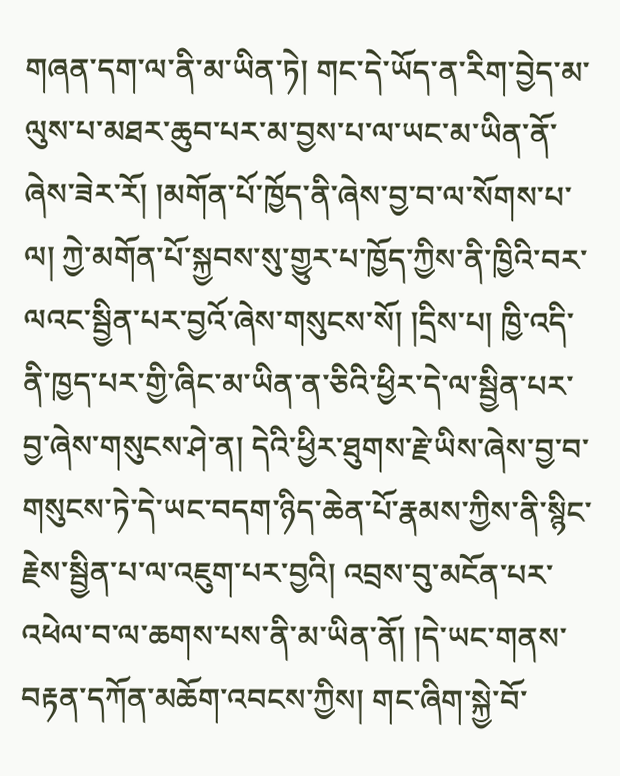གཞན་དག་ལ་ནི་མ་ཡིན་ཏེ། གང་དེ་ཡོད་ན་རིག་བྱེད་མ་ལུས་པ་མཐར་ཆུབ་པར་མ་བྱས་པ་ལ་ཡང་མ་ཡིན་ནོ་ཞེས་ཟེར་རོ། །མགོན་པོ་ཁྱོད་ནི་ཞེས་བྱ་བ་ལ་སོགས་པ་ལ། ཀྱེ་མགོན་པོ་སྐྱབས་སུ་གྱུར་པ་ཁྱོད་ཀྱིས་ནི་ཁྱིའི་བར་ལའང་སྦྱིན་པར་བྱའོ་ཞེས་གསུངས་སོ། །དྲིས་པ། ཁྱི་འདི་ནི་ཁྱད་པར་གྱི་ཞིང་མ་ཡིན་ན་ཅིའི་ཕྱིར་དེ་ལ་སྦྱིན་པར་བྱ་ཞེས་གསུངས་ཤེ་ན། དེའི་ཕྱིར་ཐུགས་རྗེ་ཡིས་ཞེས་བྱ་བ་གསུངས་ཏེ་དེ་ཡང་བདག་ཉིད་ཆེན་པོ་རྣམས་ཀྱིས་ནི་སྙིང་རྗེས་སྦྱིན་པ་ལ་འཇུག་པར་བྱའི། འབྲས་བུ་མངོན་པར་འཕེལ་བ་ལ་ཆགས་པས་ནི་མ་ཡིན་ནོ། །དེ་ཡང་གནས་བརྟན་དཀོན་མཆོག་འབངས་ཀྱིས། གང་ཞིག་སྐྱེ་བོ་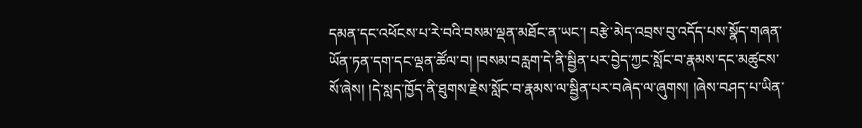དམན་དང་འཕོངས་པ་རེ་བའི་བསམ་ལྡན་མཐོང་ན་ཡང་། བརྩེ་མེད་འབྲས་བུ་འདོད་པས་སྣོད་གཞན་ཡོན་ཏན་དག་དང་ལྡན་ཚོལ་བ། །བསམ་བརླག་དེ་ནི་སྦྱིན་པར་བྱེད་ཀྱང་སློང་བ་རྣམས་དང་མཚུངས་སོ་ཞེས། །དེ་སླད་ཁྱོད་ནི་ཐུགས་རྗེས་སློང་བ་རྣམས་ལ་སྦྱིན་པར་བཞེད་ལ་ཞུགས། །ཞེས་བཤད་པ་ཡིན་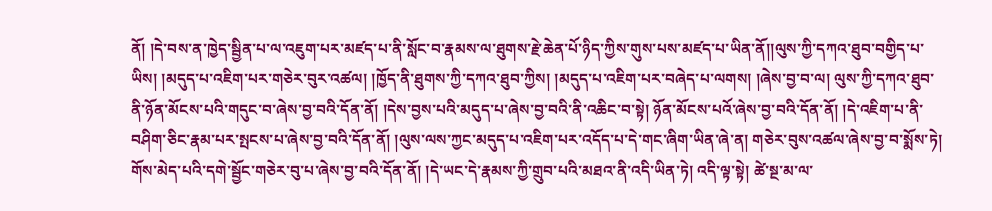ནོ། །དེ་བས་ན་ཁྱེད་སྦྱིན་པ་ལ་འཇུག་པར་མཛད་པ་ནི་སློང་བ་རྣམས་ལ་ཐུགས་རྗེ་ཆེན་པོ་ཉིད་ཀྱིས་གུས་པས་མཛད་པ་ཡིན་ནོ།།ལུས་ཀྱི་དཀའ་ཐུབ་བགྱིད་པ་ཡིས། །མདུད་པ་འཇིག་པར་གཅེར་བུར་འཚལ། །ཁྱོད་ནི་ཐུགས་ཀྱི་དཀའ་ཐུབ་ཀྱིས། །མདུད་པ་འཇིག་པར་བཞེད་པ་ལགས། །ཞེས་བྱ་བ་ལ། ལུས་ཀྱི་དཀའ་ཐུབ་ནི་ཉོན་མོངས་པའི་གདུང་བ་ཞེས་བྱ་བའི་དོན་ནོ། །དེས་བྱས་པའི་མདུད་པ་ཞེས་བྱ་བའི་ནི་འཆིང་བ་སྟེ། ཉོན་མོངས་པའོ་ཞེས་བྱ་བའི་དོན་ནོ། །དེ་འཇིག་པ་ནི་བཤིག་ཅིང་རྣམ་པར་སྤངས་པ་ཞེས་བྱ་བའི་དོན་ནོ། །ལུས་ལས་ཀྱང་མདུད་པ་འཇིག་པར་འདོད་པ་དེ་གང་ཞིག་ཡིན་ཞེ་ན། གཅེར་བུས་འཚལ་ཞེས་བྱ་བ་སྨོས་ཏེ། གོས་མེད་པའི་དགེ་སྦྱོང་གཅེར་བུ་པ་ཞེས་བྱ་བའི་དོན་ནོ། །དེ་ཡང་དེ་རྣམས་ཀྱི་གྲུབ་པའི་མཐའ་ནི་འདི་ཡིན་ཏེ། འདི་ལྟ་སྟེ། ཚེ་སྔ་མ་ལ་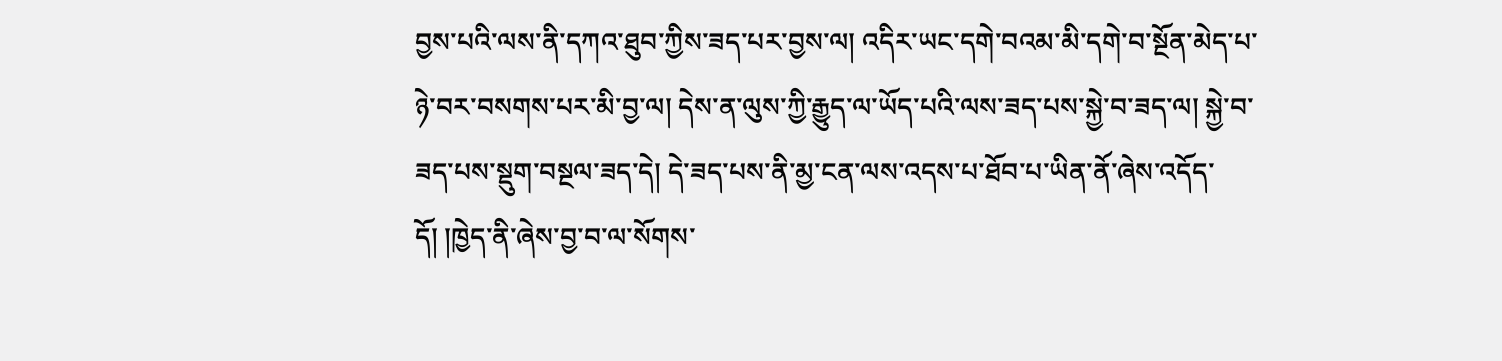བྱས་པའི་ལས་ནི་དཀའ་ཐུབ་ཀྱིས་ཟད་པར་བྱས་ལ། འདིར་ཡང་དགེ་བའམ་མི་དགེ་བ་སྔོན་མེད་པ་ཉེ་བར་བསགས་པར་མི་བྱ་ལ། དེས་ན་ལུས་ཀྱི་རྒྱུད་ལ་ཡོད་པའི་ལས་ཟད་པས་སྐྱེ་བ་ཟད་ལ། སྐྱེ་བ་ཟད་པས་སྡུག་བསྔལ་ཟད་དེ། དེ་ཟད་པས་ནི་མྱ་ངན་ལས་འདས་པ་ཐོབ་པ་ཡིན་ནོ་ཞེས་འདོད་དོ། །ཁྱེད་ནི་ཞེས་བྱ་བ་ལ་སོགས་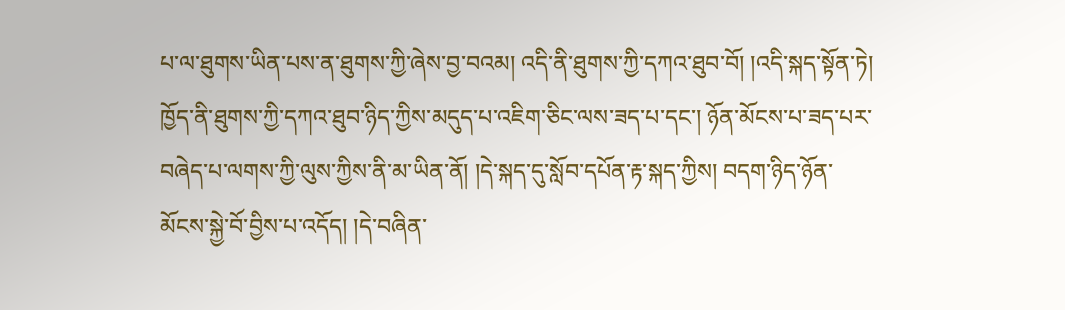པ་ལ་ཐུགས་ཡིན་པས་ན་ཐུགས་ཀྱི་ཞེས་བྱ་བའམ། འདི་ནི་ཐུགས་ཀྱི་དཀའ་ཐུབ་བོ། །འདི་སྐད་སྟོན་ཏེ། ཁྱོད་ནི་ཐུགས་ཀྱི་དཀའ་ཐུབ་ཉིད་ཀྱིས་མདུད་པ་འཇིག་ཅིང་ལས་ཟད་པ་དང་། ཉོན་མོངས་པ་ཟད་པར་བཞེད་པ་ལགས་ཀྱི་ལུས་ཀྱིས་ནི་མ་ཡིན་ནོ། །དེ་སྐད་དུ་སློབ་དཔོན་རྟ་སྐད་ཀྱིས། བདག་ཉིད་ཉོན་མོངས་སྐྱེ་བོ་བྱིས་པ་འདོད། །དེ་བཞིན་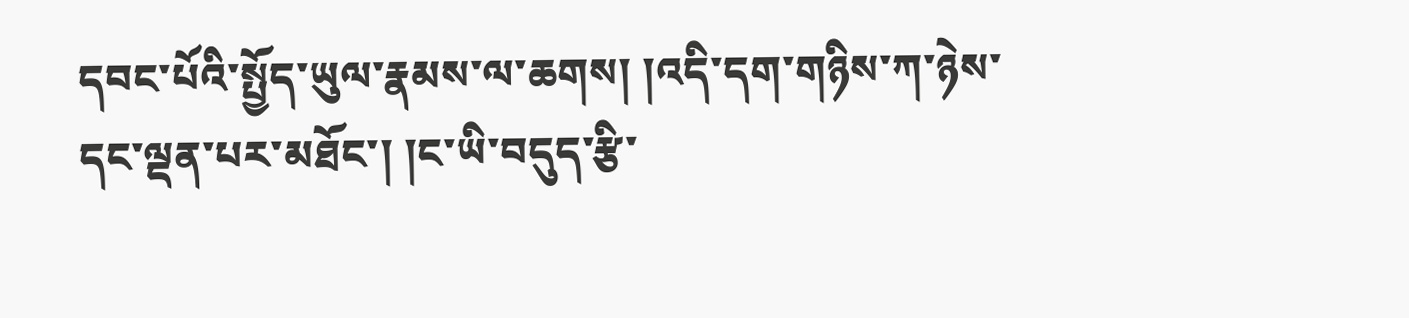དབང་པོའི་སྤྱོད་ཡུལ་རྣམས་ལ་ཆགས། །འདི་དག་གཉིས་ཀ་ཉེས་དང་ལྡན་པར་མཐོང་། །ང་ཡི་བདུད་རྩི་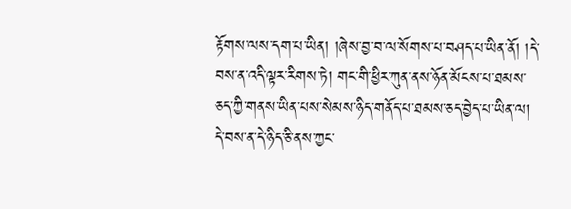རྟོགས་ལས་དག་པ་ཡིན། །ཞེས་བྱ་བ་ལ་སོགས་པ་བཤད་པ་ཡིན་ནོ། །དེ་བས་ན་འདི་ལྟར་རིགས་ཏེ། གང་གི་ཕྱིར་ཀུན་ནས་ཉོན་མོངས་པ་ཐམས་ཅད་ཀྱི་གནས་ཡིན་པས་སེམས་ཉིད་གནོད་པ་ཐམས་ཅད་བྱེད་པ་ཡིན་ལ། དེ་བས་ན་དེ་ཉིད་ཅི་ནས་ཀྱང་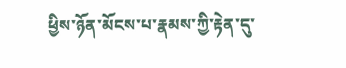ཕྱིས་ཉོན་མོངས་པ་རྣམས་ཀྱི་རྟེན་དུ་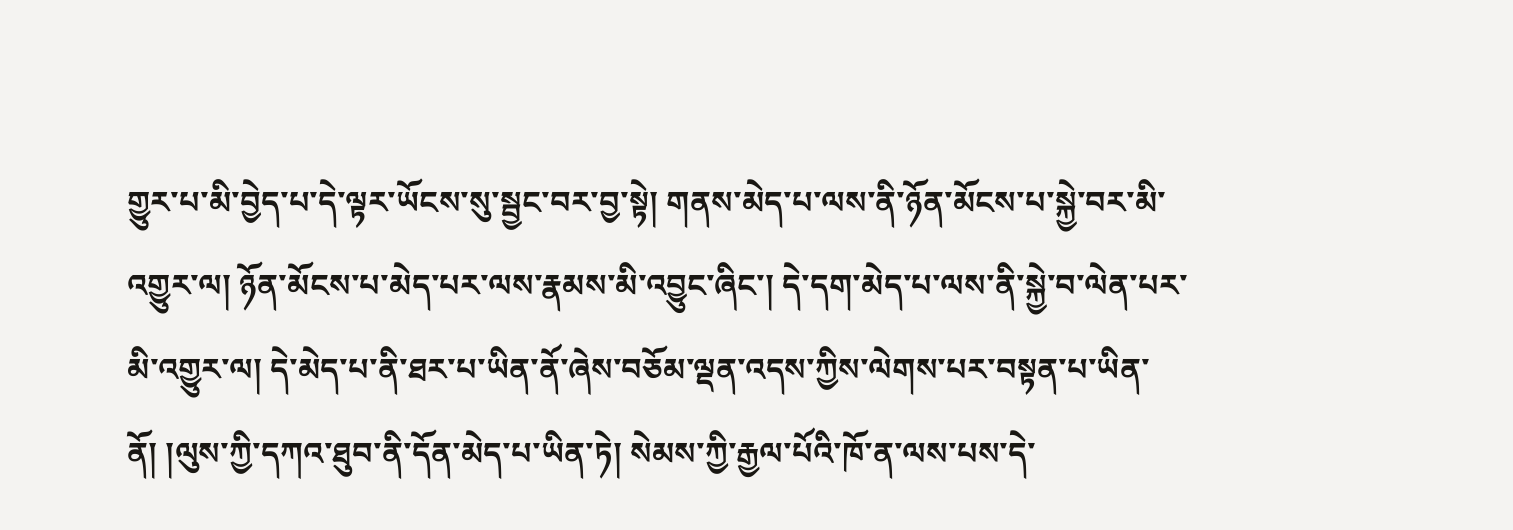གྱུར་པ་མི་བྱེད་པ་དེ་ལྟར་ཡོངས་སུ་སྦྱང་བར་བྱ་སྟེ། གནས་མེད་པ་ལས་ནི་ཉོན་མོངས་པ་སྐྱེ་བར་མི་འགྱུར་ལ། ཉོན་མོངས་པ་མེད་པར་ལས་རྣམས་མི་འབྱུང་ཞིང་། དེ་དག་མེད་པ་ལས་ནི་སྐྱེ་བ་ལེན་པར་མི་འགྱུར་ལ། དེ་མེད་པ་ནི་ཐར་པ་ཡིན་ནོ་ཞེས་བཅོམ་ལྡན་འདས་ཀྱིས་ལེགས་པར་བསྟན་པ་ཡིན་ནོ། །ལུས་ཀྱི་དཀའ་ཐུབ་ནི་དོན་མེད་པ་ཡིན་ཏེ། སེམས་ཀྱི་རྒྱལ་པོའི་ཁོ་ན་ལས་པས་དེ་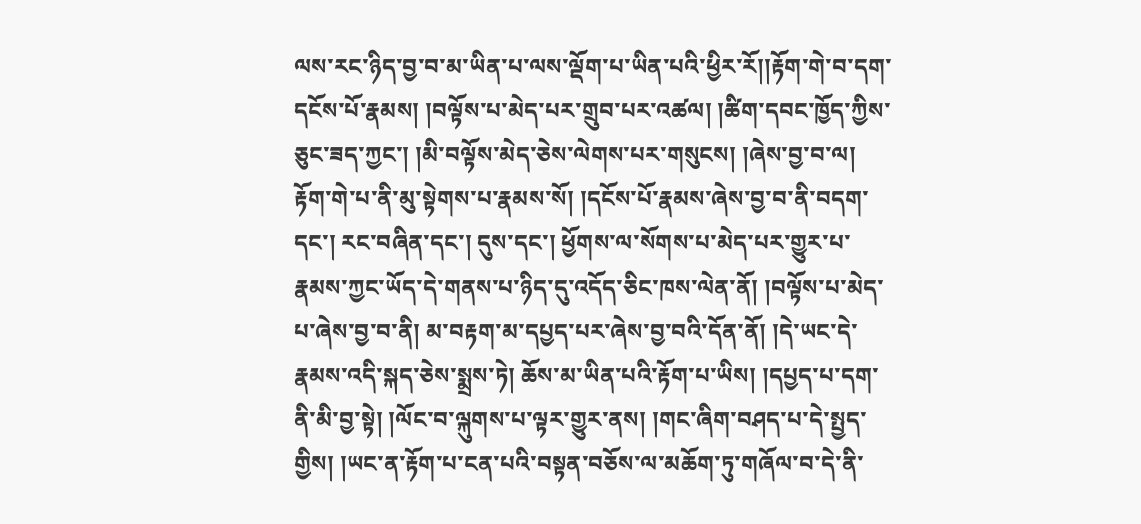ལས་རང་ཉིད་བྱ་བ་མ་ཡིན་པ་ལས་ལྡོག་པ་ཡིན་པའི་ཕྱིར་རོ།།རྟོག་གེ་བ་དག་དངོས་པོ་རྣམས། །བལྟོས་པ་མེད་པར་གྲུབ་པར་འཚལ། །ཚིག་དབང་ཁྱོད་ཀྱིས་ཅུང་ཟད་ཀྱང་། །མི་བལྟོས་མེད་ཅེས་ལེགས་པར་གསུངས། །ཞེས་བྱ་བ་ལ། རྟོག་གེ་པ་ནི་མུ་སྟེགས་པ་རྣམས་སོ། །དངོས་པོ་རྣམས་ཞེས་བྱ་བ་ནི་བདག་དང་། རང་བཞིན་དང་། དུས་དང་། ཕྱོགས་ལ་སོགས་པ་མེད་པར་གྱུར་པ་རྣམས་ཀྱང་ཡོད་དེ་གནས་པ་ཉིད་དུ་འདོད་ཅིང་ཁས་ལེན་ནོ། །བལྟོས་པ་མེད་པ་ཞེས་བྱ་བ་ནི། མ་བརྟག་མ་དཔྱད་པར་ཞེས་བྱ་བའི་དོན་ནོ། །དེ་ཡང་དེ་རྣམས་འདི་སྐད་ཅེས་སྨྲས་ཏེ། ཆོས་མ་ཡིན་པའི་རྟོག་པ་ཡིས། །དཔྱད་པ་དག་ནི་མི་བྱ་སྟེ། །ལོང་བ་ལྐུགས་པ་ལྟར་གྱུར་ནས། །གང་ཞིག་བཤད་པ་དེ་སྤྱད་གྱིས། །ཡང་ན་རྟོག་པ་ངན་པའི་བསྟན་བཅོས་ལ་མཆོག་ཏུ་གཞོལ་བ་དེ་ནི་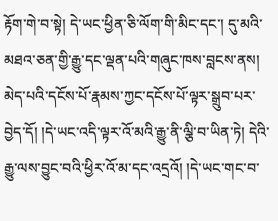རྟོག་གེ་བ་སྟེ། དེ་ཡང་ཕྱིན་ཅི་ལོག་གི་མིང་དང་། དུ་མའི་མཐའ་ཅན་གྱི་རྒྱུ་དང་ལྡན་པའི་གཞུང་ཁས་བླངས་ནས། མེད་པའི་དངོས་པོ་རྣམས་ཀྱང་དངོས་པོ་ལྟར་སྒྲུབ་པར་བྱེད་དོ། །དེ་ཡང་འདི་ལྟར་འོ་མའི་རྒྱུ་ནི་ལྕི་བ་ཡིན་ཏེ། དེའི་རྒྱུ་ལས་བྱུང་བའི་ཕྱིར་འོ་མ་དང་འདྲའོ། །དེ་ཡང་གང་བ་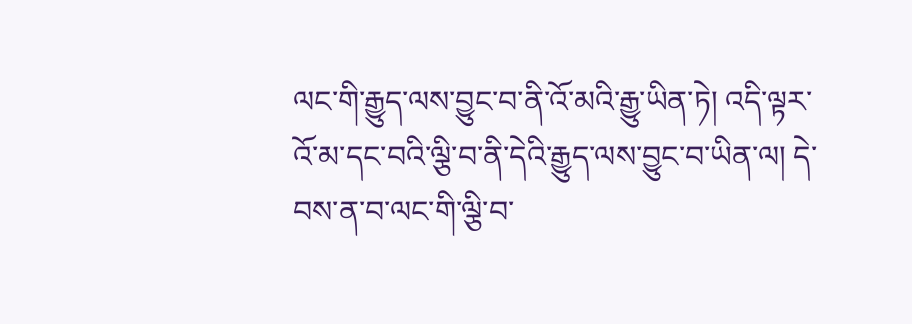ལང་གི་རྒྱུད་ལས་བྱུང་བ་ནི་འོ་མའི་རྒྱུ་ཡིན་ཏེ། འདི་ལྟར་འོ་མ་དང་བའི་ལྕི་བ་ནི་དེའི་རྒྱུད་ལས་བྱུང་བ་ཡིན་ལ། དེ་བས་ན་བ་ལང་གི་ལྕི་བ་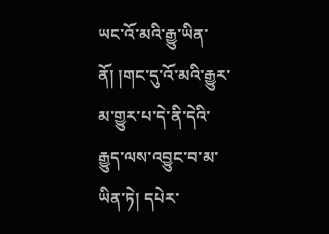ཡང་འོ་མའི་རྒྱུ་ཡིན་ནོ། །གང་དུ་འོ་མའི་རྒྱུར་མ་གྱུར་པ་དེ་ནི་དེའི་རྒྱུད་ལས་འབྱུང་བ་མ་ཡིན་ཏེ། དཔེར་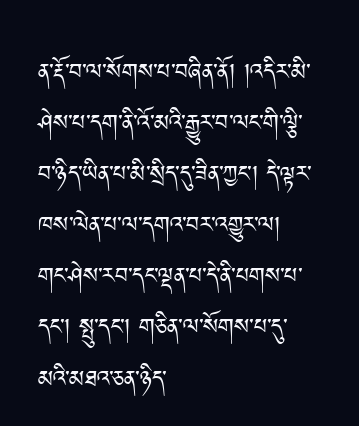ན་རྡོ་བ་ལ་སོགས་པ་བཞིན་ནོ། །འདིར་མི་ཤེས་པ་དག་ནི་འོ་མའི་རྒྱུར་བ་ལང་གི་ལྕི་བ་ཉིད་ཡིན་པ་མི་སྲིད་དུ་ཟིན་ཀྱང་། དེ་ལྟར་ཁས་ལེན་པ་ལ་དགའ་བར་འགྱུར་ལ། གང་ཤེས་རབ་དང་ལྡན་པ་དེ་ནི་པགས་པ་དང་། སྤུ་དང་། གཅིན་ལ་སོགས་པ་དུ་མའི་མཐའ་ཅན་ཉིད་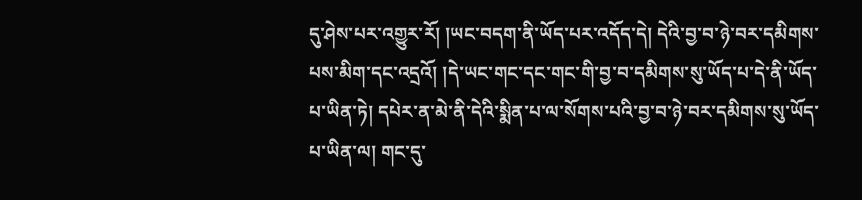དུ་ཤེས་པར་འགྱུར་རོ། །ཡང་བདག་ནི་ཡོད་པར་འདོད་དེ། དེའི་བྱ་བ་ཉེ་བར་དམིགས་པས་མིག་དང་འདྲའོ། །དེ་ཡང་གང་དང་གང་གི་བྱ་བ་དམིགས་སུ་ཡོད་པ་དེ་ནི་ཡོད་པ་ཡིན་ཏེ། དཔེར་ན་མེ་ནི་དེའི་སྨིན་པ་ལ་སོགས་པའི་བྱ་བ་ཉེ་བར་དམིགས་སུ་ཡོད་པ་ཡིན་ལ། གང་དུ་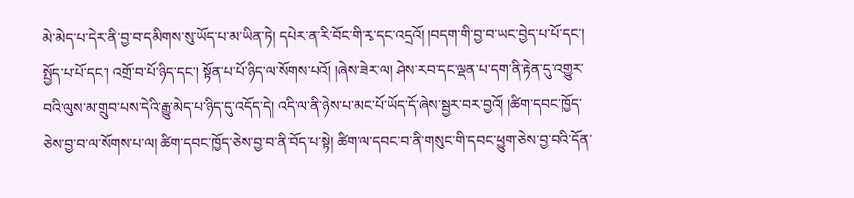མེ་མེད་པ་དེར་ནི་བྱ་བ་དམིགས་སུ་ཡོད་པ་མ་ཡིན་ཏེ། དཔེར་ན་རི་བོང་གི་རྭ་དང་འདྲའོ། །བདག་གི་བྱ་བ་ཡང་བྱེད་པ་པོ་དང་། སྤྱོད་པ་པོ་དང་། འགྲོ་བ་པོ་ཉིད་དང་། སྟོན་པ་པོ་ཉིད་ལ་སོགས་པའོ། །ཞེས་ཟེར་ལ། ཤེས་རབ་དང་ལྡན་པ་དག་ནི་རྟེན་དུ་འགྱུར་བའི་ལུས་མ་གྲུབ་པས་དེའི་རྒྱུ་མེད་པ་ཉིད་དུ་འདོད་དེ། འདི་ལ་ནི་ཉེས་པ་མང་པོ་ཡོད་དོ་ཞེས་སྦྱར་བར་བྱའོ། །ཚིག་དབང་ཁྱོད་ཅེས་བྱ་བ་ལ་སོགས་པ་ལ། ཚིག་དབང་ཁྱོད་ཅེས་བྱ་བ་ནི་བོད་པ་སྟེ། ཚིག་ལ་དབང་བ་ནི་གསུང་གི་དབང་ཕྱུག་ཅེས་བྱ་བའི་དོན་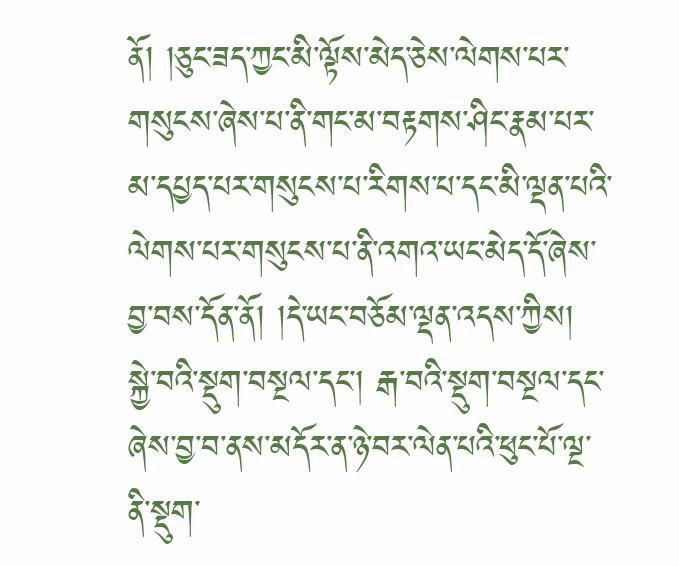ནོ། །ཅུང་ཟད་ཀྱང་མི་ལྟོས་མེད་ཅེས་ལེགས་པར་གསུངས་ཞེས་པ་ནི་གང་མ་བརྟགས་ཤིང་རྣམ་པར་མ་དཔྱད་པར་གསུངས་པ་རིགས་པ་དང་མི་ལྡན་པའི་ལེགས་པར་གསུངས་པ་ནི་འགའ་ཡང་མེད་དོ་ཞེས་བྱ་བས་དོན་ནོ། །དེ་ཡང་བཅོམ་ལྡན་འདས་ཀྱིས། སྐྱེ་བའི་སྡུག་བསྔལ་དང་། རྒ་བའི་སྡུག་བསྔལ་དང་ཞེས་བྱ་བ་ནས་མདོར་ན་ཉེ་བར་ལེན་པའི་ཕུང་པོ་ལྔ་ནི་སྡུག་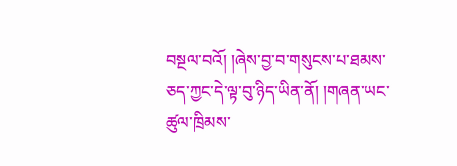བསྔལ་བའོ། །ཞེས་བྱ་བ་གསུངས་པ་ཐམས་ཅད་ཀྱང་དེ་ལྟ་བུ་ཉིད་ཡིན་ནོ། །གཞན་ཡང་ཚུལ་ཁྲིམས་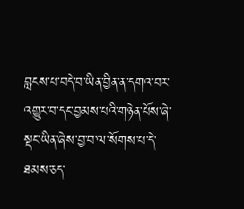བླངས་པ་བདེ་བ་ཡིན་བྱིན་ན་དགའ་བར་འགྱུར་བ་དང་བྱམས་པའི་གཉེན་པོས་ཞེ་སྡང་ཡིན་ཞེས་བྱ་བ་ལ་སོགས་པ་དེ་ཐམས་ཅད་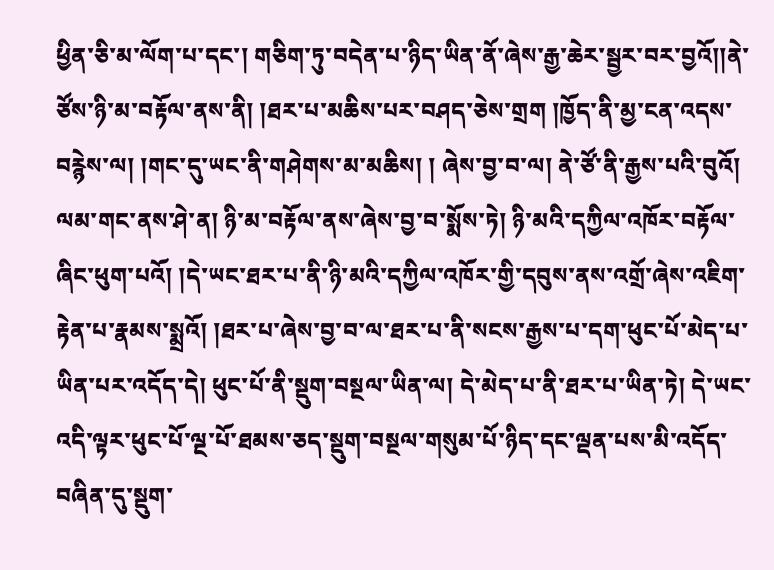ཕྱིན་ཅི་མ་ལོག་པ་དང་། གཅིག་ཏུ་བདེན་པ་ཉིད་ཡིན་ནོ་ཞེས་རྒྱ་ཆེར་སྦྱར་བར་བྱའོ།།ནེ་ཙོས་ཉི་མ་བརྟོལ་ནས་ནི། །ཐར་པ་མཆིས་པར་བཤད་ཅེས་གྲག །ཁྱོད་ནི་མྱ་ངན་འདས་བརྙེས་ལ། །གང་དུ་ཡང་ནི་གཤེགས་མ་མཆིས། ། ཞེས་བྱ་བ་ལ། ནེ་ཙོ་ནི་རྒྱས་པའི་བུའོ། ལམ་གང་ནས་ཤེ་ན། ཉི་མ་བརྟོལ་ནས་ཞེས་བྱ་བ་སྨོས་ཏེ། ཉི་མའི་དཀྱིལ་འཁོར་བརྟོལ་ཞིང་ཕུག་པའོ། །དེ་ཡང་ཐར་པ་ནི་ཉི་མའི་དཀྱིལ་འཁོར་གྱི་དབུས་ནས་འགྲོ་ཞེས་འཇིག་རྟེན་པ་རྣམས་སྨྲའོ། །ཐར་པ་ཞེས་བྱ་བ་ལ་ཐར་པ་ནི་སངས་རྒྱས་པ་དག་ཕུང་པོ་མེད་པ་ཡིན་པར་འདོད་དེ། ཕུང་པོ་ནི་སྡུག་བསྔལ་ཡིན་ལ། དེ་མེད་པ་ནི་ཐར་པ་ཡིན་ཏེ། དེ་ཡང་འདི་ལྟར་ཕུང་པོ་ལྔ་པོ་ཐམས་ཅད་སྡུག་བསྔལ་གསུམ་པོ་ཉིད་དང་ལྡན་པས་མི་འདོད་བཞིན་དུ་སྡུག་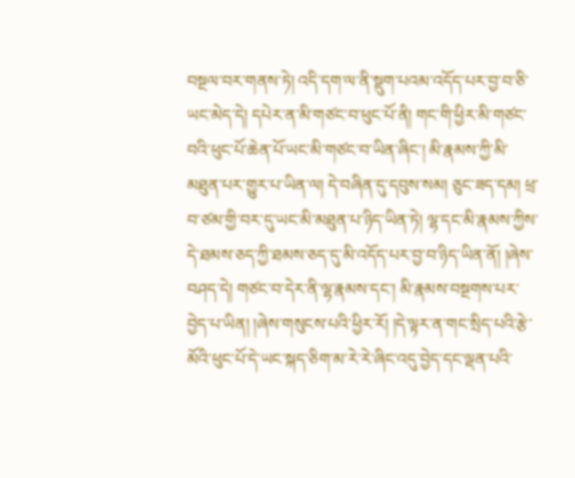བསྔལ་བར་གནས་ཏེ། འདི་དག་ལ་ནི་སྡུག་པའམ་འདོད་པར་བྱ་བ་ཅི་ཡང་མེད་དེ། དཔེར་ན་མི་གཙང་བ་ཕུང་པོ་ནི། གང་གི་ཕྱིར་མི་གཙང་བའི་ཕུང་པོ་ཆེན་པོ་ཡང་མི་གཙང་བ་ཡིན་ཞིང་། མི་རྣམས་ཀྱི་མི་མཐུན་པར་གྱུར་པ་ཡིན་ལ། དེ་བཞིན་དུ་དབུས་སམ། ཅུང་ཟད་དམ། ཕྲ་བ་ཙམ་གྱི་བར་དུ་ཡང་མི་མཐུན་པ་ཉིད་ཡིན་ཏེ། ལྷ་དང་མི་རྣམས་ཀྱིས་དེ་ཐམས་ཅད་ཀྱི་ཐམས་ཅད་དུ་མི་འདོད་པར་བྱ་བ་ཉིད་ཡིན་ནོ། །ཞེས་བཤད་དེ། གཙང་བ་དེར་ནི་ལྷ་རྣམས་དང་། མི་རྣམས་བསྔགས་པར་བྱེད་པ་ཡིན། །ཞེས་གསུངས་པའི་ཕྱིར་རོ། །དེ་ལྟར་ན་གང་སྲིད་པའི་རྩེ་མོའི་ཕུང་པོ་དེ་ཡང་སྐད་ཅིག་མ་རེ་རེ་ཞིང་འདུ་བྱེད་དང་ལྡན་པའི་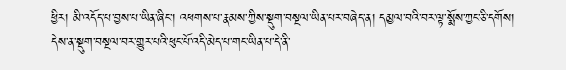ཕྱིར། མི་འདོད་པ་བྱས་པ་ཡིན་ཞིང་། འཕགས་པ་རྣམས་ཀྱིས་སྡུག་བསྔལ་ཡིན་པར་བཞེད་ན། དམྱལ་བའི་བར་ལྟ་སྨོས་ཀྱང་ཅི་དགོས། དེས་ན་སྡུག་བསྔལ་བར་གྱུར་པའི་ཕུང་པོ་འདི་མེད་པ་གང་ཡིན་པ་དེ་ནི་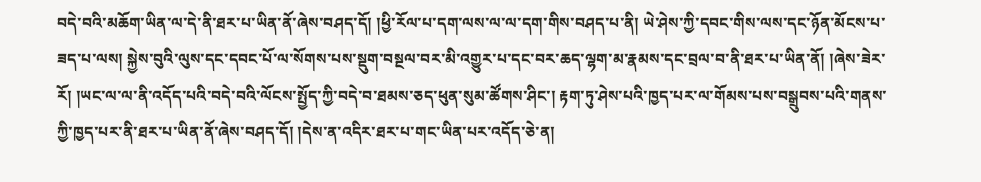བདེ་བའི་མཆོག་ཡིན་ལ་དེ་ནི་ཐར་པ་ཡིན་ནོ་ཞེས་བཤད་དོ། །ཕྱི་རོལ་པ་དག་ལས་ལ་ལ་དག་གིས་བཤད་པ་ནི། ཡེ་ཤེས་ཀྱི་དབང་གིས་ལས་དང་ཉོན་མོངས་པ་ཟད་པ་ལས། སྐྱེས་བུའི་ལུས་དང་དབང་པོ་ལ་སོགས་པས་སྡུག་བསྔལ་བར་མི་འགྱུར་པ་དང་བར་ཆད་ལྷག་མ་རྣམས་དང་བྲལ་བ་ནི་ཐར་པ་ཡིན་ནོ། །ཞེས་ཟེར་རོ། །ཡང་ལ་ལ་ནི་འདོད་པའི་བདེ་བའི་ལོངས་སྤྱོད་ཀྱི་བདེ་བ་ཐམས་ཅད་ཕུན་སུམ་ཚོགས་ཤིང་། རྟག་ཏུ་ཤེས་པའི་ཁྱད་པར་ལ་གོམས་པས་བསྒྲུབས་པའི་གནས་ཀྱི་ཁྱད་པར་ནི་ཐར་པ་ཡིན་ནོ་ཞེས་བཤད་དོ། །དེས་ན་འདིར་ཐར་པ་གང་ཡིན་པར་འདོད་ཅེ་ན།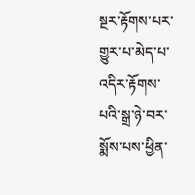སྔར་རྟོགས་པར་གྱུར་པ་མེད་པ་འདིར་རྟོགས་པའི་སྒྲ་ཉེ་བར་སྨོས་པས་ཕྱིན་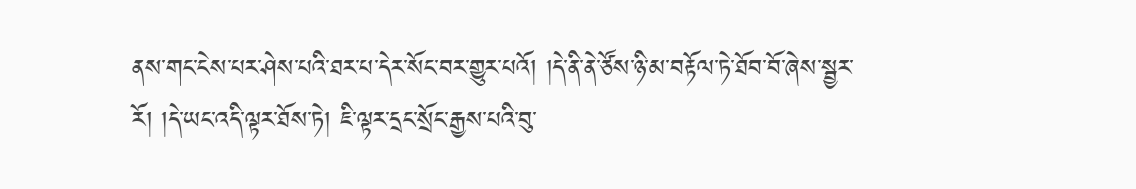ནས་གང་ངེས་པར་ཤེས་པའི་ཐར་པ་དེར་སོང་བར་གྱུར་པའོ། །དེ་ནི་ནེ་ཙོས་ཉི་མ་བརྟོལ་ཏེ་ཐོབ་བོ་ཞེས་སྦྱར་རོ། །དེ་ཡང་འདི་ལྟར་ཐོས་ཏེ། ཇི་ལྟར་དྲང་སྲོང་རྒྱས་པའི་བུ་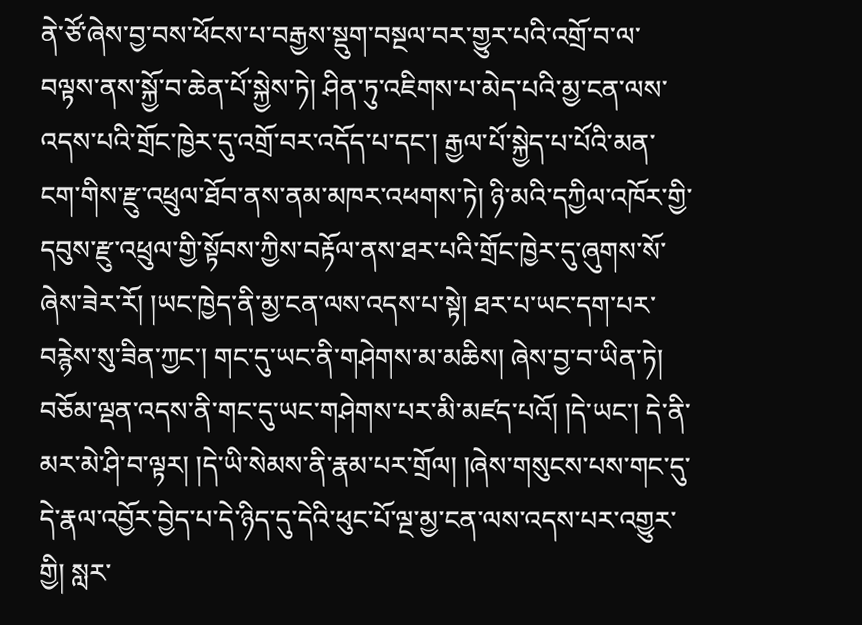ནེ་ཙོ་ཞེས་བྱ་བས་ཕོངས་པ་བརྒྱས་སྡུག་བསྔལ་བར་གྱུར་པའི་འགྲོ་བ་ལ་བལྟས་ནས་སྐྱོ་བ་ཆེན་པོ་སྐྱེས་ཏེ། ཤིན་ཏུ་འཇིགས་པ་མེད་པའི་མྱ་ངན་ལས་འདས་པའི་གྲོང་ཁྱེར་དུ་འགྲོ་བར་འདོད་པ་དང་། རྒྱལ་པོ་སྐྱེད་པ་པོའི་མན་ངག་གིས་རྫུ་འཕྲུལ་ཐོབ་ནས་ནམ་མཁར་འཕགས་ཏེ། ཉི་མའི་དཀྱིལ་འཁོར་གྱི་དབུས་རྫུ་འཕྲུལ་གྱི་སྟོབས་ཀྱིས་བརྟོལ་ནས་ཐར་པའི་གྲོང་ཁྱེར་དུ་ཞུགས་སོ་ཞེས་ཟེར་རོ། །ཡང་ཁྱེད་ནི་མྱ་ངན་ལས་འདས་པ་སྟེ། ཐར་པ་ཡང་དག་པར་བརྙེས་སུ་ཟིན་ཀྱང་། གང་དུ་ཡང་ནི་གཤེགས་མ་མཆིས། ཞེས་བྱ་བ་ཡིན་ཏེ། བཅོམ་ལྡན་འདས་ནི་གང་དུ་ཡང་གཤེགས་པར་མི་མཛད་པའོ། །དེ་ཡང་། དེ་ནི་མར་མེ་ཤི་བ་ལྟར། །དེ་ཡི་སེམས་ནི་རྣམ་པར་གྲོལ། །ཞེས་གསུངས་པས་གང་དུ་དེ་རྣལ་འབྱོར་བྱེད་པ་དེ་ཉིད་དུ་དེའི་ཕུང་པོ་ལྔ་མྱ་ངན་ལས་འདས་པར་འགྱུར་གྱི། སླར་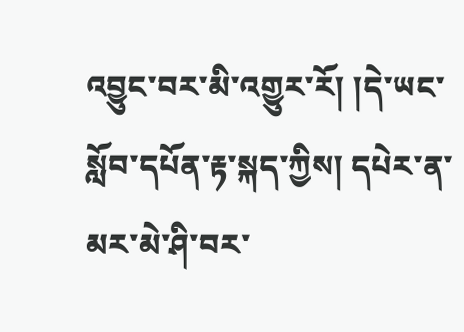འབྱུང་བར་མི་འགྱུར་རོ། །དེ་ཡང་སློབ་དཔོན་རྟ་སྐད་ཀྱིས། དཔེར་ན་མར་མེ་ཤི་བར་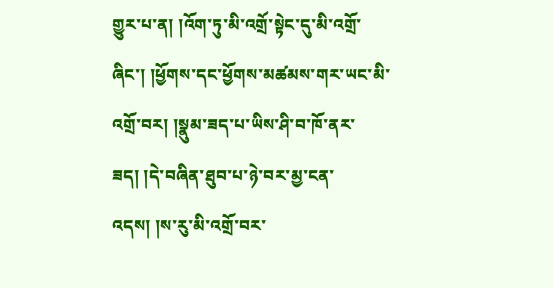གྱུར་པ་ན། །འོག་ཏུ་མི་འགྲོ་སྟེང་དུ་མི་འགྲོ་ཞིང་། །ཕྱོགས་དང་ཕྱོགས་མཚམས་གར་ཡང་མི་འགྲོ་བར། །སྣུམ་ཟད་པ་ཡིས་ཤི་བ་ཁོ་ནར་ཟད། །དེ་བཞིན་ཐུབ་པ་ཉེ་བར་མྱ་ངན་འདས། །ས་རུ་མི་འགྲོ་བར་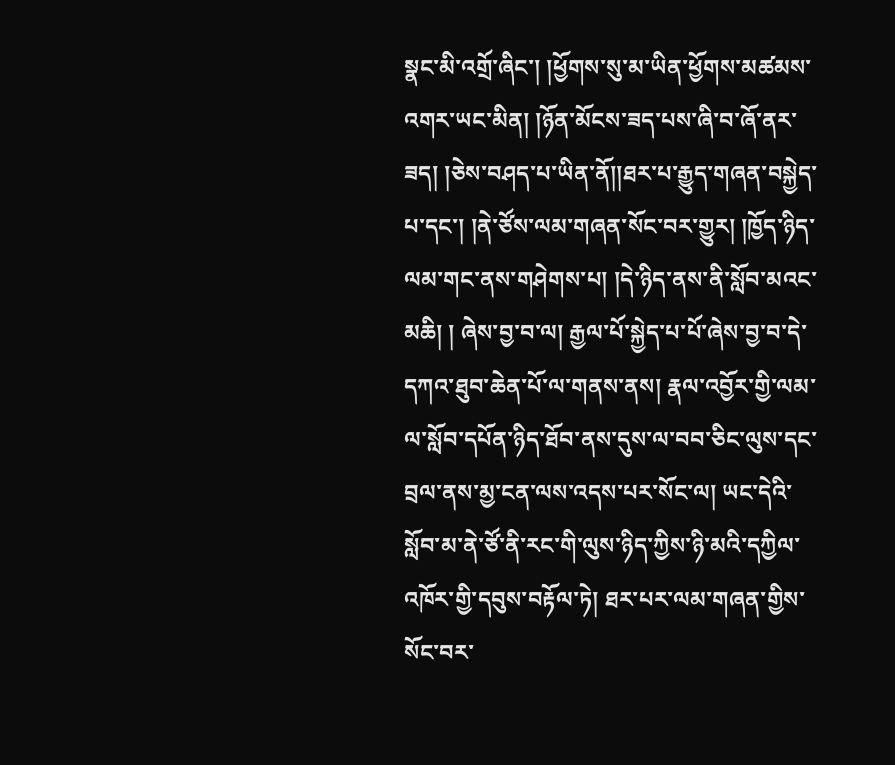སྣང་མི་འགྲོ་ཞིང་། །ཕྱོགས་སུ་མ་ཡིན་ཕྱོགས་མཚམས་འགར་ཡང་མིན། །ཉོན་མོངས་ཟད་པས་ཞི་བ་ཞོ་ནར་ཟད། །ཅེས་བཤད་པ་ཡིན་ནོ།།ཐར་པ་རྒྱུད་གཞན་བསྐྱེད་པ་དང་། །ནེ་ཙོས་ལམ་གཞན་སོང་བར་གྱུར། །ཁྱོད་ཉིད་ལམ་གང་ནས་གཤེགས་པ། །དེ་ཉིད་ནས་ནི་སློབ་མའང་མཆི། ། ཞེས་བྱ་བ་ལ། རྒྱལ་པོ་སྐྱེད་པ་པོ་ཞེས་བྱ་བ་དེ་དཀའ་ཐུབ་ཆེན་པོ་ལ་གནས་ནས། རྣལ་འབྱོར་གྱི་ལམ་ལ་སློབ་དཔོན་ཉིད་ཐོབ་ནས་དུས་ལ་བབ་ཅིང་ལུས་དང་བྲལ་ནས་མྱ་ངན་ལས་འདས་པར་སོང་ལ། ཡང་དེའི་སློབ་མ་ནེ་ཙོ་ནི་རང་གི་ལུས་ཉིད་ཀྱིས་ཉི་མའི་དཀྱིལ་འཁོར་གྱི་དབུས་བརྟོལ་ཏེ། ཐར་པར་ལམ་གཞན་གྱིས་སོང་བར་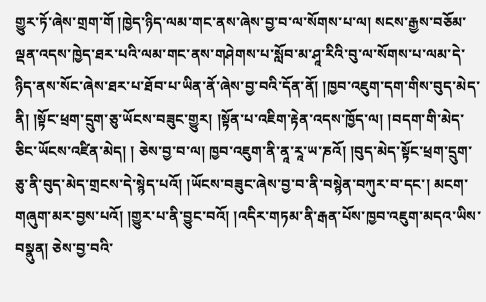གྱུར་ཏོ་ཞེས་གྲག་གོ །ཁྱེད་ཉིད་ལམ་གང་ནས་ཞེས་བྱ་བ་ལ་སོགས་པ་ལ། སངས་རྒྱས་བཅོམ་ལྡན་འདས་ཁྱེད་ཐར་པའི་ལམ་གང་ནས་གཤེགས་པ་སློབ་མ་ཤཱ་རིའི་བུ་ལ་སོགས་པ་ལམ་དེ་ཉིད་ནས་སོང་ཞེས་ཐར་པ་ཐོབ་པ་ཡིན་ནོ་ཞེས་བྱ་བའི་དོན་ནོ། །ཁྱབ་འཇུག་དག་གིས་བུད་མེད་ནི། །སྟོང་ཕྲག་དྲུག་ཅུ་ཡོངས་བཟུང་གྱུར། །སྟོན་པ་འཇིག་རྟེན་འདས་ཁྱོད་ལ། །བདག་གི་མེད་ཅིང་ཡོངས་འཛིན་མེད། ། ཅེས་བྱ་བ་ལ། ཁྱབ་འཇུག་ནི་ནཱ་རཱ་ཡ་ཎའོ། །བུད་མེད་སྟོང་ཕྲག་དྲུག་ཅུ་ནི་བུད་མེད་གྲངས་དེ་སྙེད་པའོ། །ཡོངས་བཟུང་ཞེས་བྱ་བ་ནི་བསྙེན་བཀུར་བ་དང་། མངག་གཞུག་མར་བྱས་པའོ། །གྱུར་པ་ནི་བྱུང་བའོ། །འདིར་གཏམ་ནི་རྒན་པོས་ཁྱབ་འཇུག་མདའ་ཡིས་བསྣུན། ཅེས་བྱ་བའི་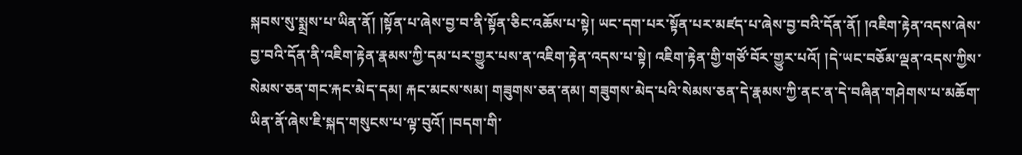སྐབས་སུ་སྨྲས་པ་ཡིན་ནོ། །སྟོན་པ་ཞེས་བྱ་བ་ནི་སྟོན་ཅིང་འཆོས་པ་སྟེ། ཡང་དག་པར་སྟོན་པར་མཛད་པ་ཞེས་བྱ་བའི་དོན་ནོ། །འཇིག་རྟེན་འདས་ཞེས་བྱ་བའི་དོན་ནི་འཇིག་རྟེན་རྣམས་ཀྱི་དམ་པར་གྱུར་པས་ན་འཇིག་རྟེན་འདས་པ་སྟེ། འཇིག་རྟེན་གྱི་གཙོ་བོར་གྱུར་པའོ། །དེ་ཡང་བཅོམ་ལྡན་འདས་ཀྱིས་སེམས་ཅན་གང་རྐང་མེད་དམ། རྐང་མངས་སམ། གཟུགས་ཅན་ནམ། གཟུགས་མེད་པའི་སེམས་ཅན་དེ་རྣམས་ཀྱི་ནང་ན་དེ་བཞིན་གཤེགས་པ་མཆོག་ཡིན་ནོ་ཞེས་ཇི་སྐད་གསུངས་པ་ལྟ་བུའོ། །བདག་གི་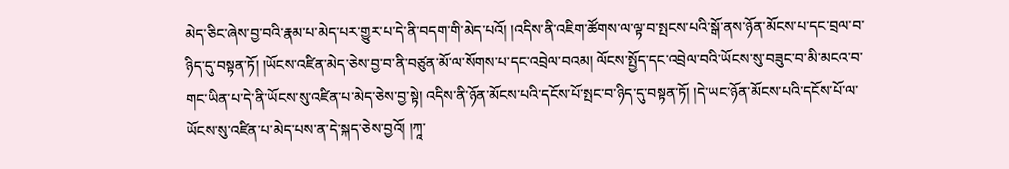མེད་ཅིང་ཞེས་བྱ་བའི་རྣམ་པ་མེད་པར་གྱུར་པ་དེ་ནི་བདག་གི་མེད་པའོ། །འདིས་ནི་འཇིག་ཚོགས་ལ་ལྟ་བ་སྤངས་པའི་སྒོ་ནས་ཉོན་མོངས་པ་དང་བྲལ་བ་ཉིད་དུ་བསྟན་ཏོ། །ཡོངས་འཛིན་མེད་ཅེས་བྱ་བ་ནི་བཙུན་མོ་ལ་སོགས་པ་དང་འབྲེལ་བའམ། ལོངས་སྤྱོད་དང་འབྲེལ་བའི་ཡོངས་སུ་བཟུང་བ་མི་མངའ་བ་གང་ཡིན་པ་དེ་ནི་ཡོངས་སུ་འཛིན་པ་མེད་ཅེས་བྱ་སྟེ། འདིས་ནི་ཉོན་མོངས་པའི་དངོས་པོ་སྤང་བ་ཉིད་དུ་བསྟན་ཏོ། །དེ་ཡང་ཉོན་མོངས་པའི་དངོས་པོ་ལ་ཡོངས་སུ་འཛིན་པ་མེད་པས་ན་དེ་སྐད་ཅེས་བྱའོ། །ཀཱ་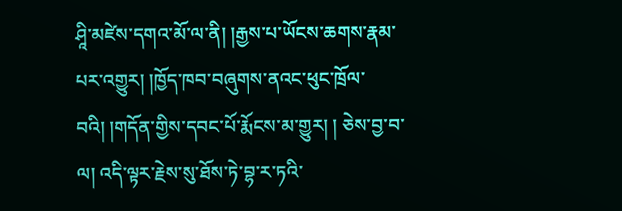ཤཱི་མཛེས་དགའ་མོ་ལ་ནི། །རྒྱས་པ་ཡོངས་ཆགས་རྣམ་པར་འགྱུར། །ཁྱོད་ཁབ་བཞུགས་ནའང་ཕུང་ཁྲོལ་བའི། །གདོན་གྱིས་དབང་པོ་རྨོངས་མ་གྱུར། ། ཅེས་བྱ་བ་ལ། འདི་ལྟར་རྗེས་སུ་ཐོས་ཏེ་བྷ་ར་ཏའི་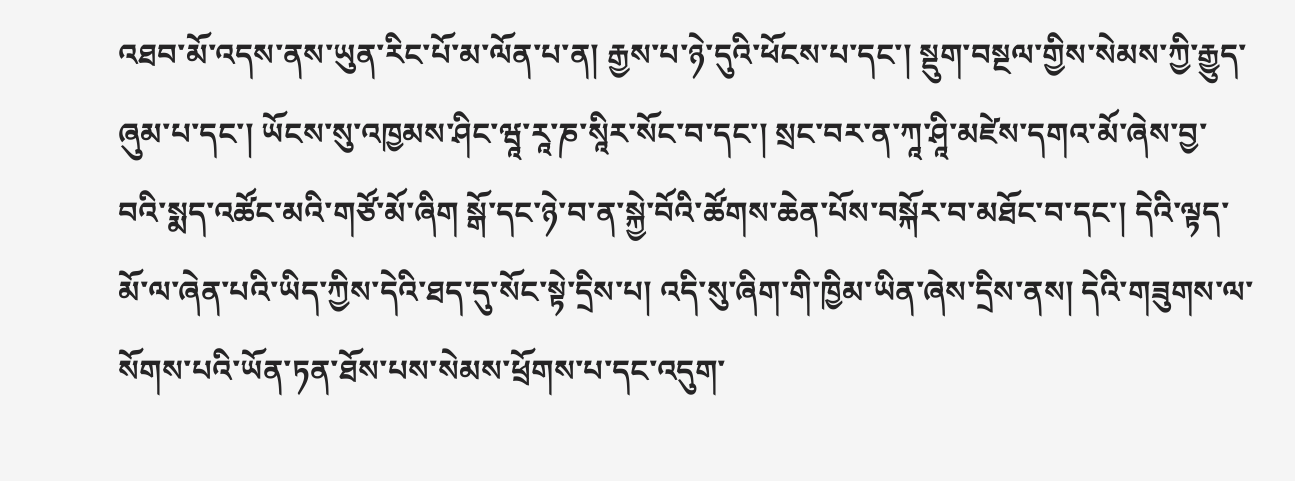འཐབ་མོ་འདས་ནས་ཡུན་རིང་པོ་མ་ལོན་པ་ན། རྒྱས་པ་ཉེ་དུའི་ཕོངས་པ་དང་། སྡུག་བསྔལ་གྱིས་སེམས་ཀྱི་རྒྱུད་ཞུམ་པ་དང་། ཡོངས་སུ་འཁྱམས་ཤིང་ཝཱ་རཱ་ཎ་སཱིར་སོང་བ་དང་། སྲང་བར་ན་ཀཱ་ཤཱི་མཛེས་དགའ་མོ་ཞེས་བྱ་བའི་སྨད་འཚོང་མའི་གཙོ་མོ་ཞིག སྒོ་དང་ཉེ་བ་ན་སྐྱེ་བོའི་ཚོགས་ཆེན་པོས་བསྐོར་བ་མཐོང་བ་དང་། དེའི་ལྟད་མོ་ལ་ཞེན་པའི་ཡིད་ཀྱིས་དེའི་ཐད་དུ་སོང་སྟེ་དྲིས་པ། འདི་སུ་ཞིག་གི་ཁྱིམ་ཡིན་ཞེས་དྲིས་ནས། དེའི་གཟུགས་ལ་སོགས་པའི་ཡོན་ཏན་ཐོས་པས་སེམས་ཕྲོགས་པ་དང་འདུག་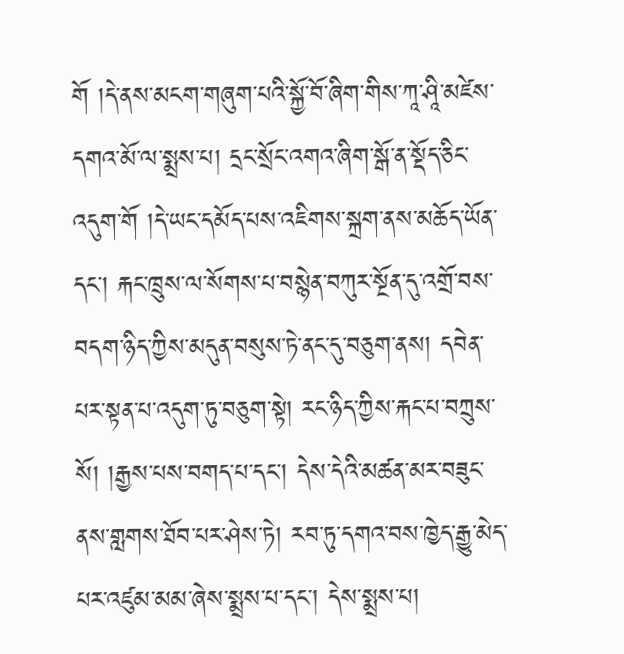གོ །དེ་ནས་མངག་གཞུག་པའི་སྐྱོ་བོ་ཞིག་གིས་ཀཱ་ཤཱི་མཛེས་དགའ་མོ་ལ་སྨྲས་པ། དྲང་སྲོང་འགའ་ཞིག་སྒོ་ན་སྡོད་ཅིང་འདུག་གོ །དེ་ཡང་དམོད་པས་འཇིགས་སྐྲག་ནས་མཆོད་ཡོན་དང་། རྐང་ཁྲུས་ལ་སོགས་པ་བསྙེན་བཀུར་སྔོན་དུ་འགྲོ་བས་བདག་ཉིད་ཀྱིས་མདུན་བསུས་ཏེ་ནང་དུ་བཅུག་ནས། དབེན་པར་སྟན་པ་འདུག་ཏུ་བཅུག་སྟེ། རང་ཉིད་ཀྱིས་རྐང་པ་བཀྲུས་སོ། །རྒྱས་པས་བགད་པ་དང་། དེས་དེའི་མཚན་མར་བཟུང་ནས་གླགས་ཐོབ་པར་ཤེས་ཏེ། རབ་ཏུ་དགའ་བས་ཁྱེད་རྒྱུ་མེད་པར་འཛུམ་མམ་ཞེས་སྨྲས་པ་དང་། དེས་སྨྲས་པ།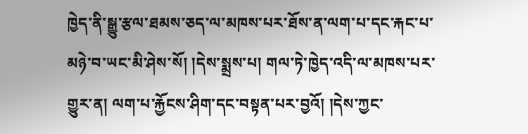ཁྱེད་ནི་སྒྱུ་རྩལ་ཐམས་ཅད་ལ་མཁས་པར་ཐོས་ན་ལག་པ་དང་རྐང་པ་མཉེ་བ་ཡང་མི་ཤེས་སོ། །དེས་སྨྲས་པ། གལ་ཏེ་ཁྱེད་འདི་ལ་མཁས་པར་གྱུར་ན། ལག་པ་རྐྱོངས་ཤིག་དང་བསྟན་པར་བྱའོ། །དེས་ཀྱང་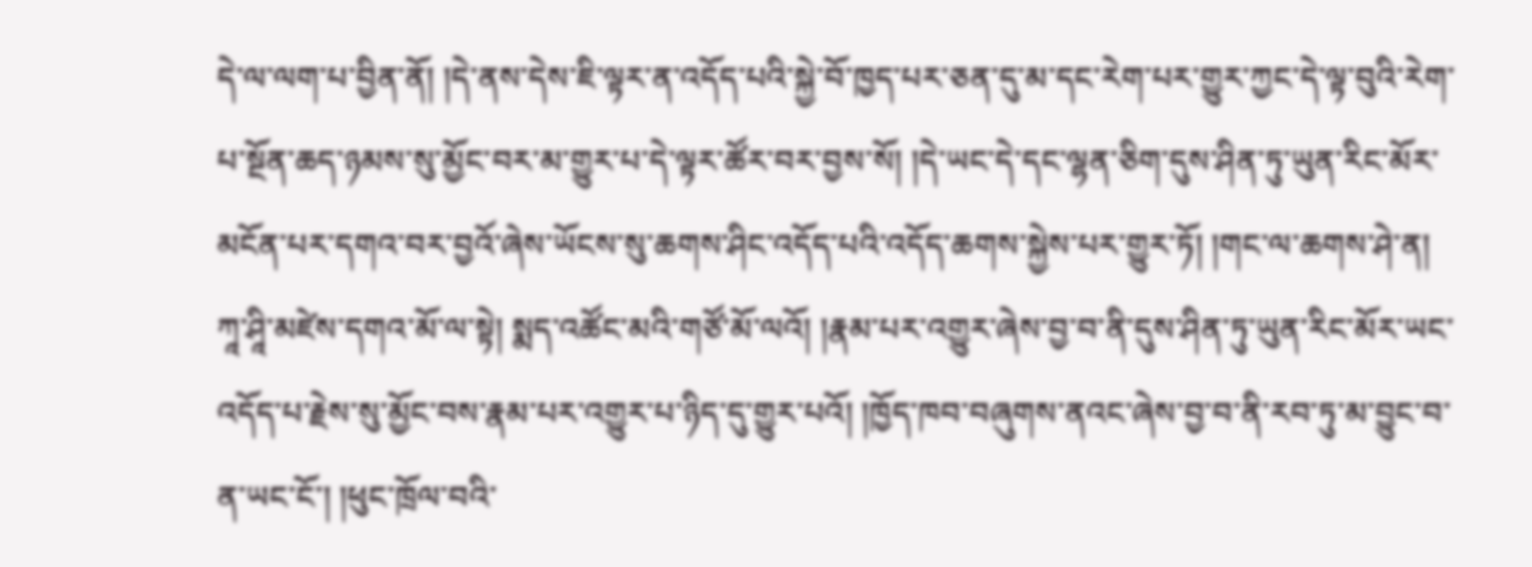དེ་ལ་ལག་པ་བྱིན་ནོ། །དེ་ནས་དེས་ཇི་ལྟར་ན་འདོད་པའི་སྐྱེ་བོ་ཁྱད་པར་ཅན་དུ་མ་དང་རེག་པར་གྱུར་ཀྱང་དེ་ལྟ་བུའི་རེག་པ་སྔོན་ཆད་ཉམས་སུ་མྱོང་བར་མ་གྱུར་པ་དེ་ལྟར་ཚོར་བར་བྱས་སོ། །དེ་ཡང་དེ་དང་ལྷན་ཅིག་དུས་ཤིན་ཏུ་ཡུན་རིང་མོར་མངོན་པར་དགའ་བར་བྱའོ་ཞེས་ཡོངས་སུ་ཆགས་ཤིང་འདོད་པའི་འདོད་ཆགས་སྐྱེས་པར་གྱུར་ཏོ། །གང་ལ་ཆགས་ཤེ་ན། ཀཱ་ཤཱི་མཛེས་དགའ་མོ་ལ་སྟེ། སྨད་འཚོང་མའི་གཙོ་མོ་ལའོ། །རྣམ་པར་འགྱུར་ཞེས་བྱ་བ་ནི་དུས་ཤིན་ཏུ་ཡུན་རིང་མོར་ཡང་འདོད་པ་རྗེས་སུ་མྱོང་བས་རྣམ་པར་འགྱུར་པ་ཉིད་དུ་གྱུར་པའོ། །ཁྱོད་ཁབ་བཞུགས་ནའང་ཞེས་བྱ་བ་ནི་རབ་ཏུ་མ་བྱུང་བ་ན་ཡང་ངོ་། །ཕུང་ཁྲོལ་བའི་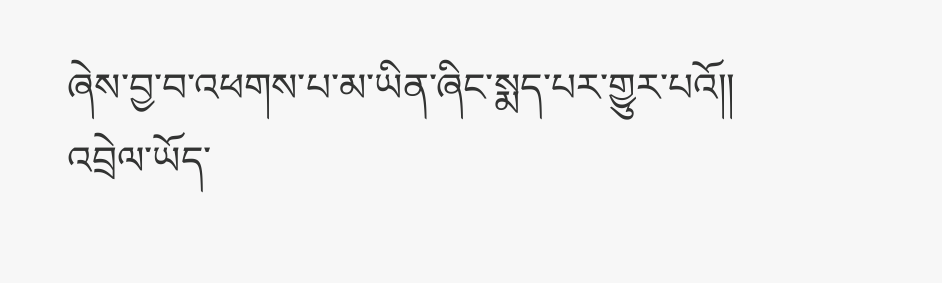ཞེས་བྱ་བ་འཕགས་པ་མ་ཡིན་ཞིང་སྨད་པར་གྱུར་པའོ།།
འབྲེལ་ཡོད་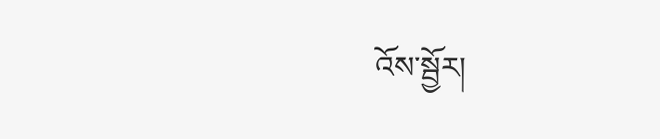འོས་སྦྱོར།